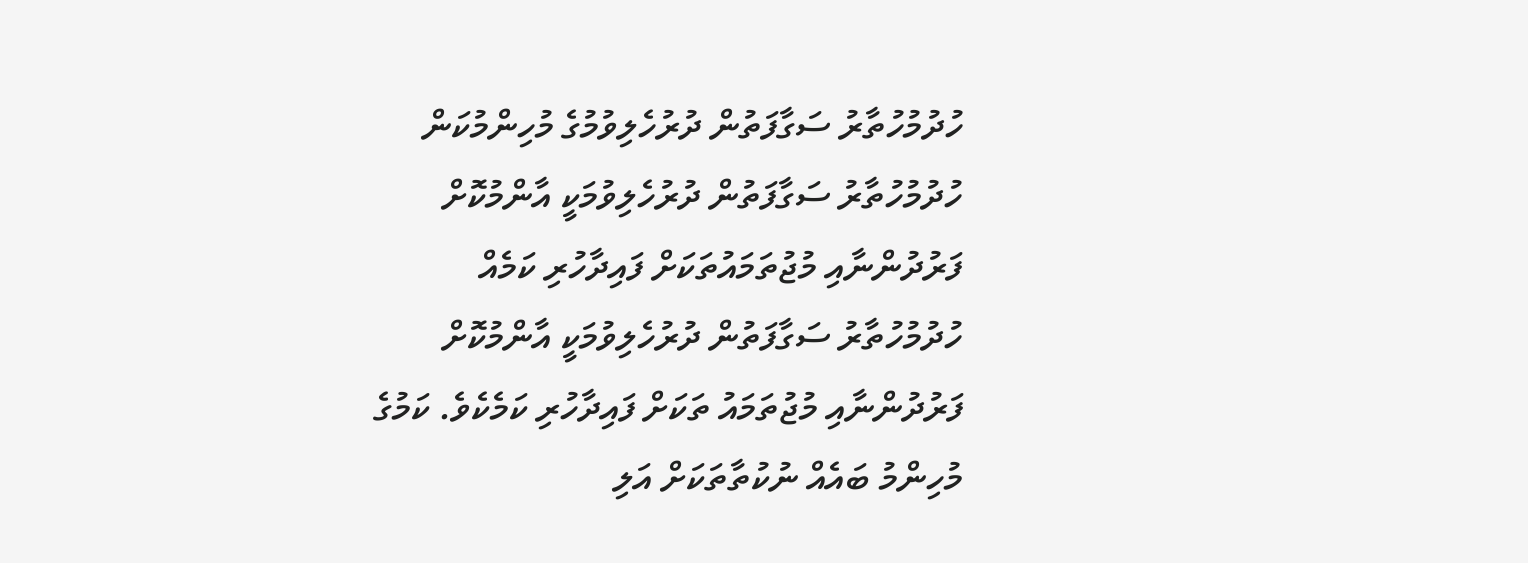ހުދުމުހުތާރު ސަގާފަތުން ދުރުހެލިވުމުގެ މުހިންމުކަން
ހުދުމުހުތާރު ސަގާފަތުން ދުރުހެލިވުމަކީ އާންމުކޮށް ފަރުދުންނާއި މުޖުތަމައުތަކަށް ފައިދާހުރި ކަމެއް
ހުދުމުހުތާރު ސަގާފަތުން ދުރުހެލިވުމަކީ އާންމުކޮށް ފަރުދުންނާއި މުޖުތަމައު ތަކަށް ފައިދާހުރި ކަމެކެވެ. ކަމުގެ މުހިންމު ބައެއް ނުކުތާތަކަށް އަލި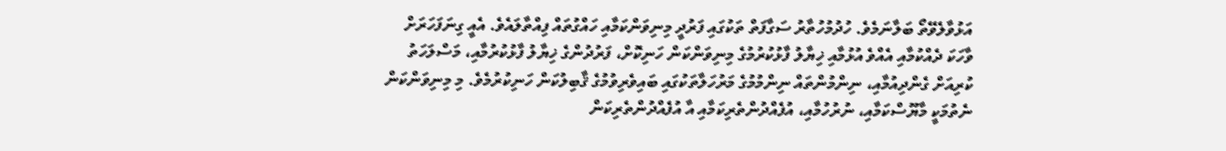އަޅުވާލެވޭތޯ ބަލާނަމެވެ. ހުދުމުހުތާރު ސަގާފަތް ތަކުގައި ފަރުދީ މިނިވަންކަމާއި ހައްގުތައް ފިއްތާލައެވެ. އެއީ ގިނަފަހަރަށް ވާހަކަ ދެއްކުމާއި އެއްވެ އުޅުމާއި ޚިޔާލު ފާޅުކުރުމުގެ މިނިވަންކަން ހަނިކޮށް، ފަރުދުންގެ ޚިޔާލު ފާޅުކުރުމާއި، މަސްލަހަތު ކުރިއަށް ގެންދިއުމާއި، ނިންމުންތައް ނިންމުމުގެ މަރުހަލާތަކުގައި ބައިވެރިވުމުގެ ޤާބިލުކަން ހަނިކުރުމެވެ. މި މިނިވަންކަން ނެތުމަކީ މާޔޫސްކަމާއި، ނުރުހުމާއި، އުފެއްދުންތެރިކަމާއި އާ އުފެއްދުންތެރިކަން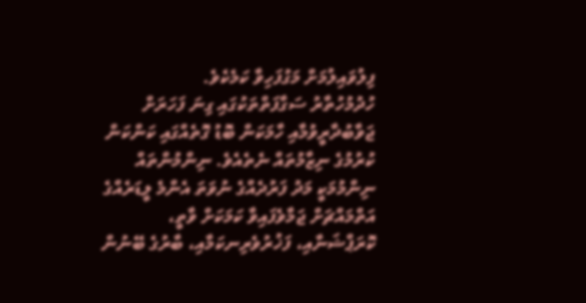ފިލުވައިލުމަށް މަގުފަހިވާ ކަމެކެވެ.
ހުދުމުހުތާރު ސަގާފަތްތަކުގައި ގިނަ ފަހަރަށް ޖަވާބުދާރީވުމާއި ހާމަކަން ބޮޑު ގޮތެއްގައި ކަންކަން ކުރުމުގެ ނިޒާމުތައް ނެތެއެވެ. ނިންމުންތައް ނިންމުމަކީ މަދު ފަރުދެއްގެ ނުވަތަ އެންމެ ލީޑަރެއްގެ އަތްމައްޗަށް ޖަމާވެފައިވާ ކަމަކަށް ވާތީ، ކޮރަޕްޝަނާއި، ފަޚުރުވެރިނކަމާއި، ބާރުގެ ބޭނުން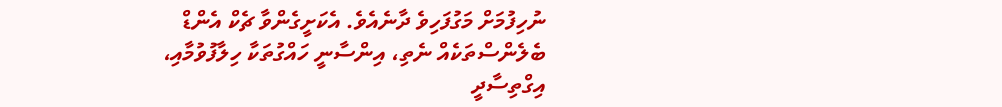ނުހިފުމަށް މަގުފަހިވެ ދާނެއެވެ. އެކަށީގެންވާ ޗެކް އެންޑް ބެލެންސްތަކެއް ނެތި، އިންސާނީ ހައްގުތަކާ ހިލާފުވުމާއި، އިގްތިސާދީ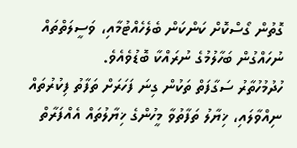ގޮތުން ގޯސްކޮށް ކަންކަން ބެލެހެއްޓުމާއި، ވަސީލަތްތައް ނުހައްގުން ބަހާލުމުގެ ނުރައްކާ ބޮޑުވެއެވެ.
ހުދުމުހުތާރު ސަގާފަތް ތަކުން ގިނަ ފަހަރަށް ތަފާތު ފިކުރުތައް ނިއްވާލައި، ޚިޔާލު ތަފާތުވާ މީހުންގެ ޚިޔާލުތައް އެއްފަރާތް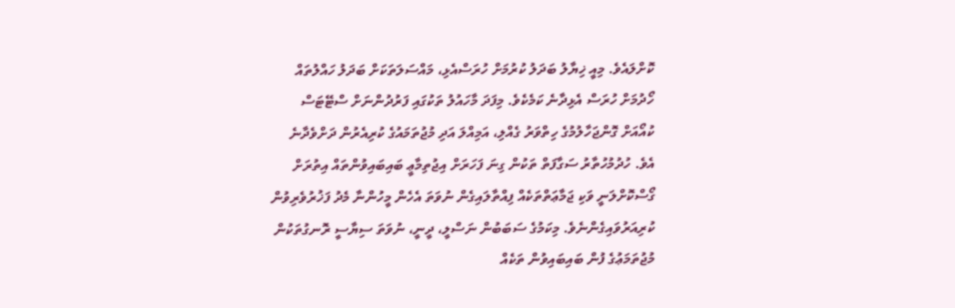ކޮށްލައެވެ. މިއީ ޚިޔާލު ބަދަލު ކުރުމަށް ހުރަސްއެޅި، މައްސަލަތަކަށް ބަދަލު ހައްލުތައް ހޯދުމަށް ހުރަސް އެޅިދާނެ ކަމެކެވެ. މިފަދަ މާހައުލު ތަކުގައި ފަރުދުންނަށް ސްޓޭޓަސް ކުއޯއަށް ގޮންޖަހާލުމުގެ ހިތްވަރު ގެއްލި، އަމިއްލަ އަދި މުޖުތަމައުގެ ކުރިއެރުން ދަށްވެދާނެ އެވެ. ހުދުމުހުތާރު ސަގާފަތް ތަކުން ގިނަ ފަހަރަށް އިޖުތިމާޢީ ބައިބައިވުންތައް އިތުރަށް ގޯސްކޮށްލަނީ ވަކި ޖަމާޢަތްތަކެއް ފިއްތާލައިގެން ނުވަތަ އެހެން މީހުންނާ މެދު ފަޚުރުވެރިވުން ކުރިއަރުވައިގެންނެވެ. މިކަމުގެ ސަބަބުން ނަސްލީ، ދީނީ، ނުވަތަ ސިޔާސީ ރޮނގުތަކުން މުޖުތަމަޢުގެ ފުން ބައިބައިވުން ތަކެއް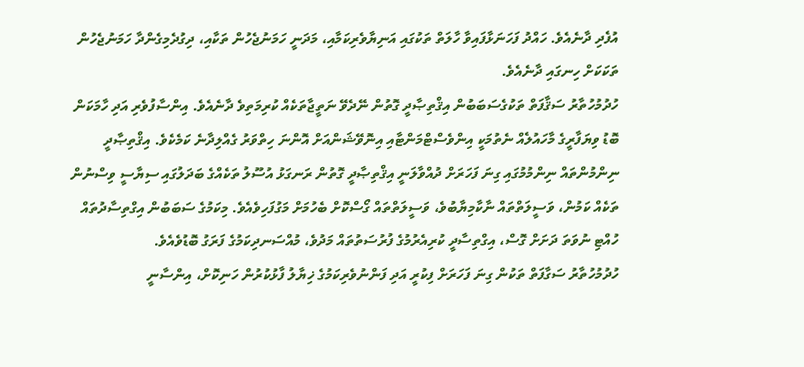އުފެދި ދާނެއެވެ. ހައްދު ފަހަނަޅާފައިވާ ހާލަތް ތަކުގައި އަނިޔާވެރިކަމާއި، މަދަނީ ހަމަނުޖެހުން ތަކާއި، ދިގުދެމިގެންދާ ހަމަނުޖެހުން ތަކަކަށް ހިނގައި ދާނެއެވެ.
ހުދުމުހުތާރު ސަޤާފަތް ތަކުގެސަބަބުން އިޤްތިޞާދީ ގޮތުން ނޭދެވޭ ނަތީޖާތަކެއް ކުރިމަތިވެ ދާނެއެވެ. އިންސާފުވެރި އަދި ހާމަކަން ބޮޑު ވިޔަފާރީގެ މާހައުލެއް ނެތުމަކީ އިންވެސްޓްމަންޓާއި އިނޮވޭޝަންއަށް އޮންނަ ހިތްވަރު ގެއްލިދާނެ ކަމެކެވެ. އިޤްތިޞާދީ ނިންމުންތައް ނިންމުމުގައި ގިނަ ފަހަރަށް ދުއްވާލަނީ އިޤްތިޞާދީ ގޮތުން ރަނގަޅު އުސޫލު ތަކެއްގެ ބަދަލުގައި ސިޔާސީ ވިސްނުން ތަކެއް ކަމުން، ވަސީލަތްތައް ނާކާމިޔާބުވެ، ވަސީލަތްތައް ގޯސްކޮށް ބެހުމަށް މަގުފަހިވެއެވެ. މިކަމުގެ ސަބަބުން އިގްތިސާދުތައް ހުއްޓި ނުވަތަ ދަށަށް ގޮސް، އިގްތިސާދީ ކުރިއެރުމުގެ ފުރުސަތުތައް މަދުވެ، މުއްސަނދިކަމުގެ ފަރަގު ބޮޑުވެއެވެ.
ހުދުމުހުތާރު ސަގާފަތް ތަކުން ގިނަ ފަހަރަށް ފިކުރީ އަދި ފަންނުވެރިކަމުގެ ޚިޔާލު ފާޅުކުރުން ހަނިކޮށް، އިންސާނީ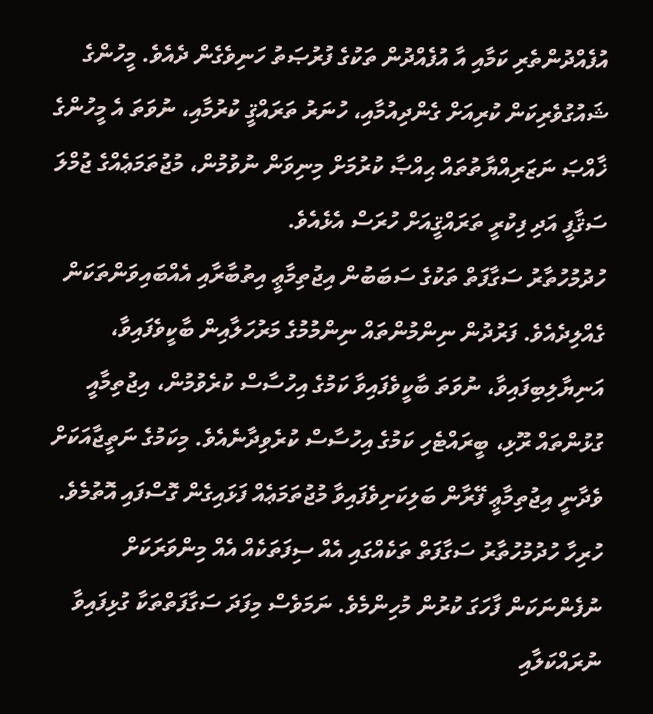އުފެއްދުންތެރި ކަމާއި އާ އުފެއްދުން ތަކުގެ ފުރުޞަތު ހަނިވެގެން ދެއެވެ. މީހުންގެ ޝައުގުވެރިކަން ކުރިއަށް ގެންދިއުމާއި، ހުނަރު ތަރައްޤީ ކުރުމާއި، ނުވަތަ އެ މީހުންގެ ޚާއްޞަ ނަޒަރިއްޔާތުތައް ޙިއްޞާ ކުރުމަށް މިނިވަން ނުވުމުން، މުޖުތަމަޢެއްގެ ޖުމްލަ ސަޤާފީ އަދި ފިކުރީ ތަރައްޤީއަށް ހުރަސް އެޅެއެވެ.
ހުދުމުހުތާރު ސަގާފަތް ތަކުގެ ސަބަބުން އިޖުތިމާޢީ އިތުބާރާއި އެއްބައިވަންތަކަން ގެއްލިދެއެވެ. ފަރުދުން ނިންމުންތައް ނިންމުމުގެ މަރުހަލާއިން ބާކީވެފައިވާ، އަނިޔާލިބިފައިވާ، ނުވަތަ ބާކީވެފައިވާ ކަމުގެ އިހުސާސް ކުރެވުމުން، އިޖުތިމާއީ ގުޅުންތައް ރޫޅި، ބީރައްޓެހި ކަމުގެ އިހުސާސް ކުރެވިދާނެއެވެ. މިކަމުގެ ނަތީޖާއަކަށް ވެދާނީ އިޖުތިމާޢީ ފޭރާން ބަލިކަށިވެފައިވާ މުޖުތަމަޢެއް ފަޅައިގެން ގޮސްފައި އޮތުމެވެ. ހުރިހާ ހުދުމުހުތާރު ސަގާފަތް ތަކެއްގައި އެއް ސިފަތަކެއް އެއް މިންވަރަކަށް ނުފެންނަކަން ފާހަގަ ކުރުން މުހިންމެވެ. ނަމަވެސް މިފަދަ ސަގާފަތްތަކާ ގުޅިފައިވާ ނުރައްކަލާއި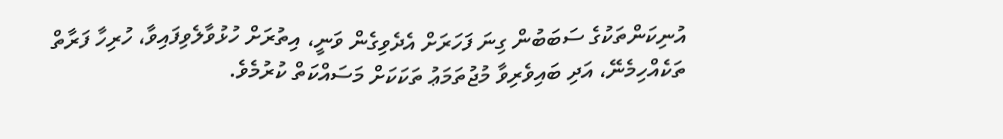އުނިކަންތަކުގެ ސަބަބުން ގިނަ ފަހަރަށް އެދެވިގެން ވަނީ، އިތުރަށް ހުޅުވާލެވިފައިވާ، ހުރިހާ ފަރާތް ތަކެއްހިމެނޭ، އަދި ބައިވެރިވާ މުޖުތަމަޢު ތަކަކަށް މަސައްކަތް ކުރުމެވެ.